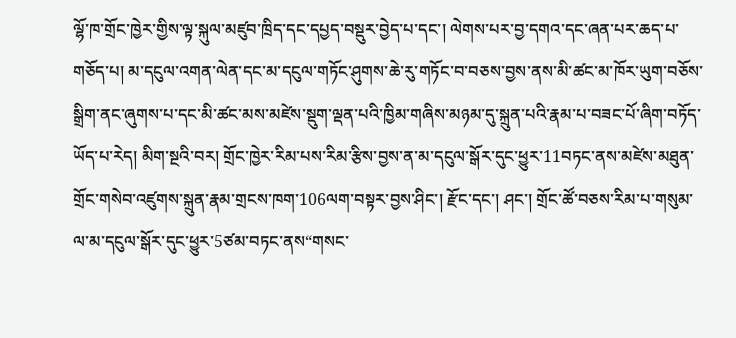ལྷོ་ཁ་གྲོང་ཁྱེར་གྱིས་ལྟ་སྐུལ་མཛུབ་ཁྲིད་དང་དཔྱད་བསྡུར་བྱེད་པ་དང་། ལེགས་པར་བྱ་དགའ་དང་ཞན་པར་ཆད་པ་གཅོད་པ། མ་དངུལ་འགན་ལེན་དང་མ་དངུལ་གཏོང་ཤུགས་ཆེ་རུ་གཏོང་བ་བཅས་བྱས་ནས་མི་ཚང་མ་ཁོར་ཡུག་བཅོས་སྒྲིག་ནང་ཞུགས་པ་དང་མི་ཚང་མས་མཛེས་སྡུག་ལྡན་པའི་ཁྱིམ་གཞིས་མཉམ་དུ་སྐྲུན་པའི་རྣམ་པ་བཟང་པོ་ཞིག་བཏོད་ཡོད་པ་རེད། མིག་སྔའི་བར། གྲོང་ཁྱེར་རིམ་པས་རིམ་རྩིས་བྱས་ན་མ་དངུལ་སྒོར་དུང་ཕྱུར་11བཏང་ནས་མཛེས་མཐུན་གྲོང་གསེབ་འཛུགས་སྐྲུན་རྣམ་གྲངས་ཁག་106ལག་བསྟར་བྱས་ཤིང་། རྫོང་དང་། ཤང་། གྲོང་ཚོ་བཅས་རིམ་པ་གསུམ་ལ་མ་དངུལ་སྒོར་དུང་ཕྱུར་5ཙམ་བཏང་ནས“གསང་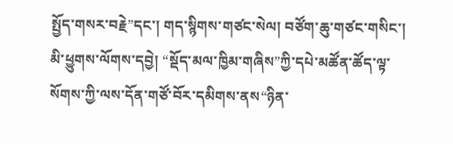སྤྱོད་གསར་བརྗེ”དང་། གད་སྙིགས་གཙང་སེལ། བཙོག་ཆུ་གཙང་གསིང་། མི་ཕྱུགས་ལོགས་དབྱེ། “སྡོད་མལ་ཁྱིམ་གཞིས”ཀྱི་དཔེ་མཚོན་ཚོད་ལྟ་སོགས་ཀྱི་ལས་དོན་གཙོ་བོར་དམིགས་ནས“ཉིན་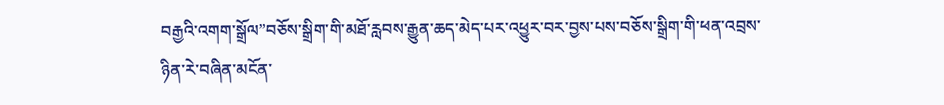བརྒྱའི་འགག་སྒྲོལ”བཅོས་སྒྲིག་གི་མཐོ་རླབས་རྒྱུན་ཆད་མེད་པར་འཕྱུར་བར་བྱས་པས་བཅོས་སྒྲིག་གི་ཕན་འབྲས་ཉིན་རེ་བཞིན་མངོན་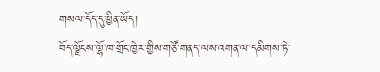གསལ་དོད་དུ་ཕྱིན་ཡོད།
བོད་ལྗོངས་ལྷོ་ཁ་གྲོང་ཁྱེར་གྱིས་གཙོ་གནད་ལས་འགན་ལ་དམིགས་ཏེ་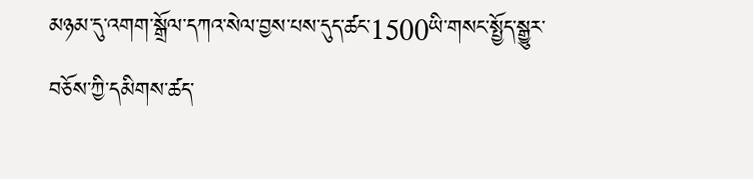མཉམ་དུ་འགག་སྒྲོལ་དཀའ་སེལ་བྱས་པས་དུད་ཚང་1500ཡི་གསང་སྤྱོད་སྒྱུར་བཅོས་ཀྱི་དམིགས་ཚད་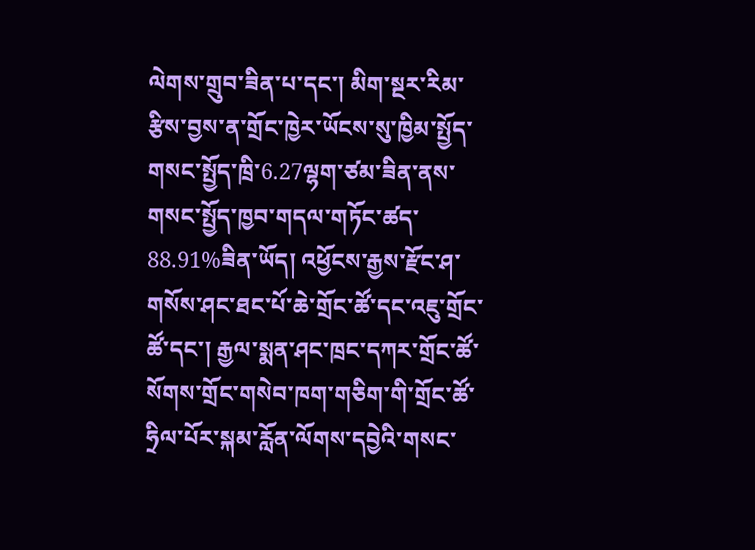ལེགས་གྲུབ་ཟིན་པ་དང་། མིག་སྔར་རིམ་རྩིས་བྱས་ན་གྲོང་ཁྱེར་ཡོངས་སུ་ཁྱིམ་སྤྱོད་གསང་སྤྱོད་ཁྲི་6.27ལྷག་ཙམ་ཟིན་ནས་གསང་སྤྱོད་ཁྱབ་གདལ་གཏོང་ཚད་88.91%ཟིན་ཡོད། འཕྱོངས་རྒྱས་རྫོང་ཤ་གསོས་ཤང་ཐང་པོ་ཆེ་གྲོང་ཚོ་དང་འཇུ་གྲོང་ཚོ་དང་། རྒྱལ་སྨན་ཤང་ཁྲང་དཀར་གྲོང་ཚོ་སོགས་གྲོང་གསེབ་ཁག་གཅིག་གི་གྲོང་ཚོ་ཧྲིལ་པོར་སྐམ་རློན་ལོགས་དབྱེའི་གསང་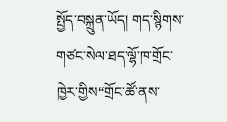སྤྱོད་བསྐྲུན་ཡོད། གད་སྙིགས་གཙང་སེལ་ཐད་ལྷོ་ཁ་གྲོང་ཁྱེར་གྱིས“གྲོང་ཚོ་ནས་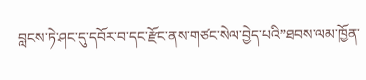བླངས་ཏེ་ཤང་དུ་དབོར་བ་དང་རྫོང་ནས་གཙང་སེལ་བྱེད་པའི”ཐབས་ལམ་ཁྱོན་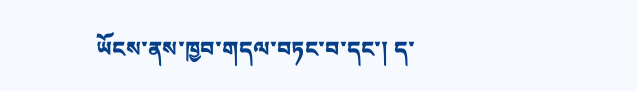ཡོངས་ནས་ཁྱབ་གདལ་བཏང་བ་དང་། ད་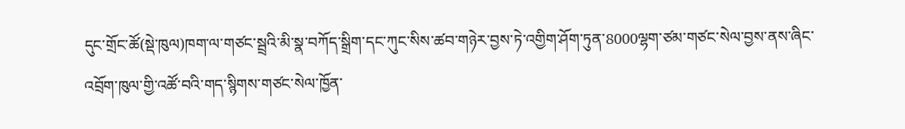དུང་གྲོང་ཚོ(སྡེ་ཁུལ)ཁག་ལ་གཙང་སྦྲའི་མི་སྣ་བཀོད་སྒྲིག་དང་ཀུང་སིས་ཚབ་གཉེར་བྱས་ཏེ་འགྱིག་ཤོག་ཏུན་8000ལྷག་ཙམ་གཙང་སེལ་བྱས་ནས་ཞིང་འབྲོག་ཁུལ་གྱི་འཚོ་བའི་གད་སྙིགས་གཙང་སེལ་ཁྱོན་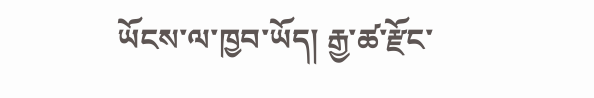ཡོངས་ལ་ཁྱབ་ཡོད། རྒྱ་ཚ་རྫོང་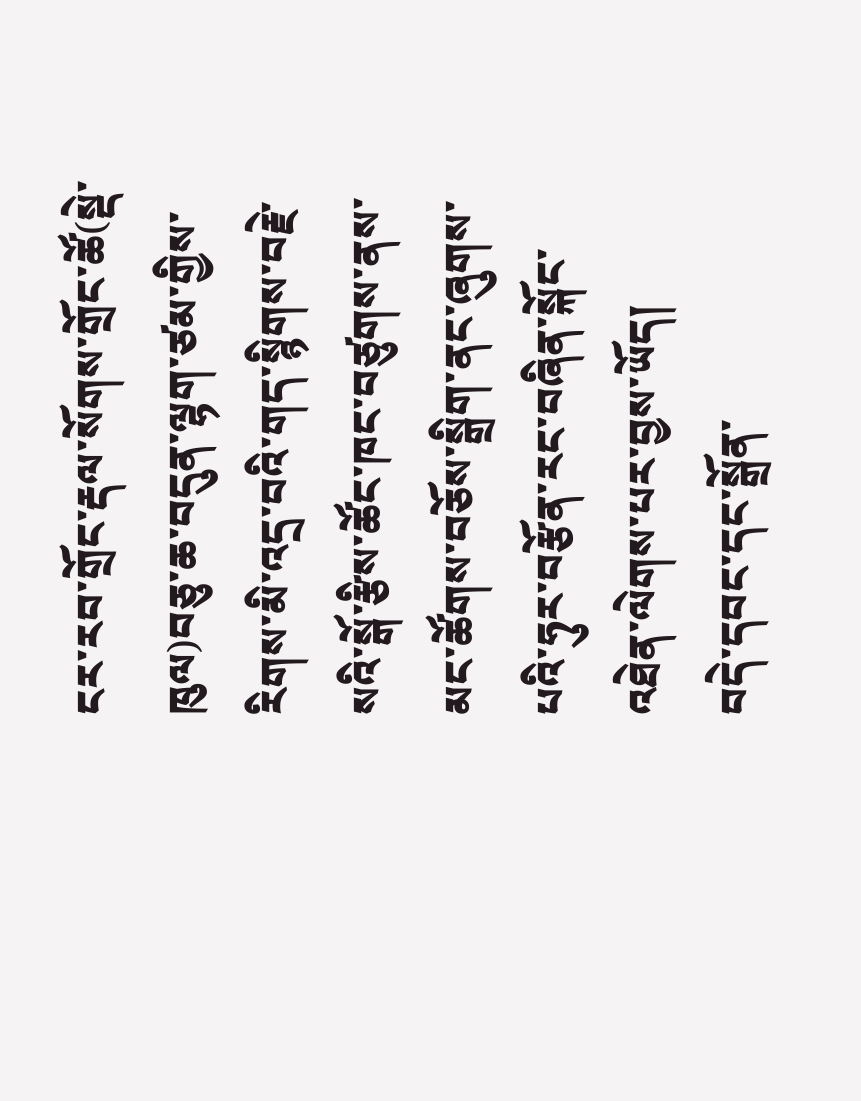ངར་རབ་གྲོང་རྡལ་སོགས་གྲོང་ཚོ(སྡེ་ཁུལ)བཅུ་ཆ་བདུན་ལྷག་ཙམ་གྱིས་རིགས་མི་འདྲ་བའི་གད་སྙིགས་བརྗེ་སའི་སྒོ་རྩིས་ཚོང་ཁང་བཙུགས་ནས་མང་ཚོགས་བཅོས་སྒྲིག་ནང་ཞུགས་པའི་ཧུར་བརྩོན་རང་བཞིན་སྐོང་འཐེན་ལེགས་པར་བྱས་ཡོད།
བདེ་དབང་དང་སྒྲོན་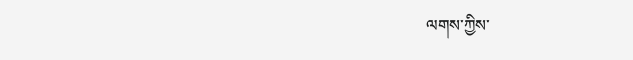ལགས་ཀྱིས་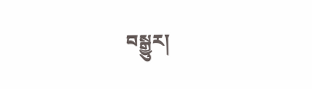བསྒྱུར།